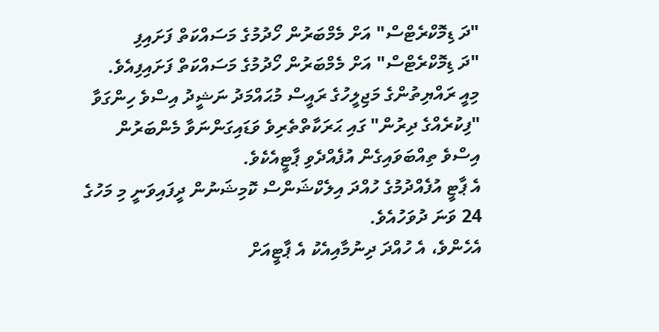"ދަ ޑިމޮކްރެޓްސް" އަށް މެމްބަރުން ހޯދުމުގެ މަސައްކަތް ފަށައިފި
"ދަ ޑިމޮކްރެޓްސް" އަށް މެމްބަރުން ހޯދުމުގެ މަސައްކަތް ފަށައިފިއެވެ.
މިއީ ރައްޔިތުންގެ މަޖިލީހުގެ ރައީސް މުޙައްމަދު ނަޝީދު އިސްވެ ހިންގަވާ "ފިކުރެއްގެ ދިރުން" ގައި ޙަރަކާތްތެރިވެ ވަޑައިގަންނަވާ މެންބަރުން އިސްވެ ތިއްބަވައިގެން އުފެއްދެވި ޕާޓީއެކެވެ.
އެ ޕާޓީ އުފެއްދުމުގެ ހުއްދަ އިލެކްޝަންސް ކޮމިޝަނުން ދީފައިވަނީ މި މަހުގެ 24 ވަނަ ދުވަހުއެވެ.
އެހެންވެ، އެ ހުއްދަ ދިނުމާއިއެކު އެ ޕާޓީއަށް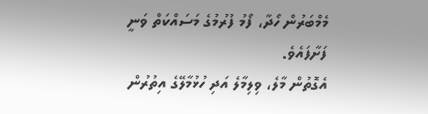މެމްބަރުން ހޯދާ، ފޯމު ފުރުމުގެ މަސައްކަތް ވަނީ ފަށާފައެވެ.
އެގޮތުން މާލެ، ވިލިމާލެ އަދި ހުޅުމާލޭގެ އިތުރުން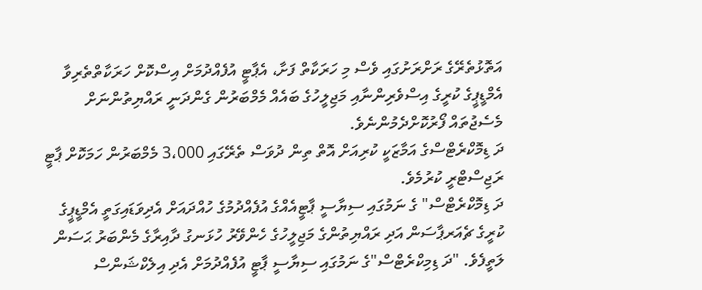އަތޮޅުތެރޭގެ ރަށްރަށުގައި ވެސް މި ހަރަކާތް ފަށާ، އެޕާޓީ އުފެއްދުމަށް އިސްކޮށް ހަރަކާތްތެރިވާ އެމްޑީޕީގެ ކުރީގެ އިސްވެރިންނާއި މަޖިލީހުގެ ބައެއް މެމްބަރުން ގެންދަނީ ރައްޔިތުންނަށް މެސެޖުތައް ފޯރުކޮށްދެމުންނެވެ.
ދަ ޑިމޮކްރެޓްސްގެ އަމާޒަކީ ކުރިއަށް އޮތް ތިން ދުވަސް ތެރޭގައި 3،000 މެމްބަރުން ހަމަކޮށް ޕާޓީ ރަޖިސްޓްރީ ކުރުމެވެ.
ދަ ޑިމޮކްރެޓްސް" ގެ ނަމުގައި ސިޔާސީ ޕާޓީއެއްގެ އުފެއްދުމުގެ ހުއްދައަށް އެދިވަޑައިގަތީ އެމްޑީޕީގެ ކުރީގެ ޗެއަރޕާސަން އަދި ރައްޔިތުންގެ މަޖިލީހުގެ ހެންވޭރު ހުޅަނގު ދާއިރާގެ މެންބަރު ޙަސަން ލަތީފެވެ. "ދަ ޑިމިކްރެޓްސް"ގެ ނަމުގައި ސިޔާސީ ޕާޓީ އުފެއްދުމަށް އެދި އިލެކްޝަންސް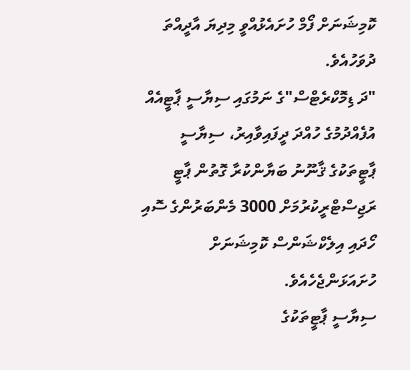ކޮމިޝަނަށް ފޯމް ހުށައެޅުއްވީ މިދިޔަ އާދީއްތަ ދުވަހުއެވެ.
"ދަ ޑިމޮކްރެޓްސް"ގެ ނަމުގައި ސިޔާސީ ޕާޓީއެއް އުފެއްދުމުގެ ހުއްދަ ދީފައިވާއިރު، ސިޔާސީ ޕާޓީތަކުގެ ޤާނޫނު ބަޔާންކުރާ ގޮތުން ޕާޓީ ރަޖިސްޓްރީކުރުމަށް 3000 މެންބަރުންގެ ސޮއި ހޯދައި އިލެކްޝަންސް ކޮމިޝަނަށް ހުށައަޅަންޖެހެއެވެ.
ސިޔާސީ ޕާޓީތަކުގެ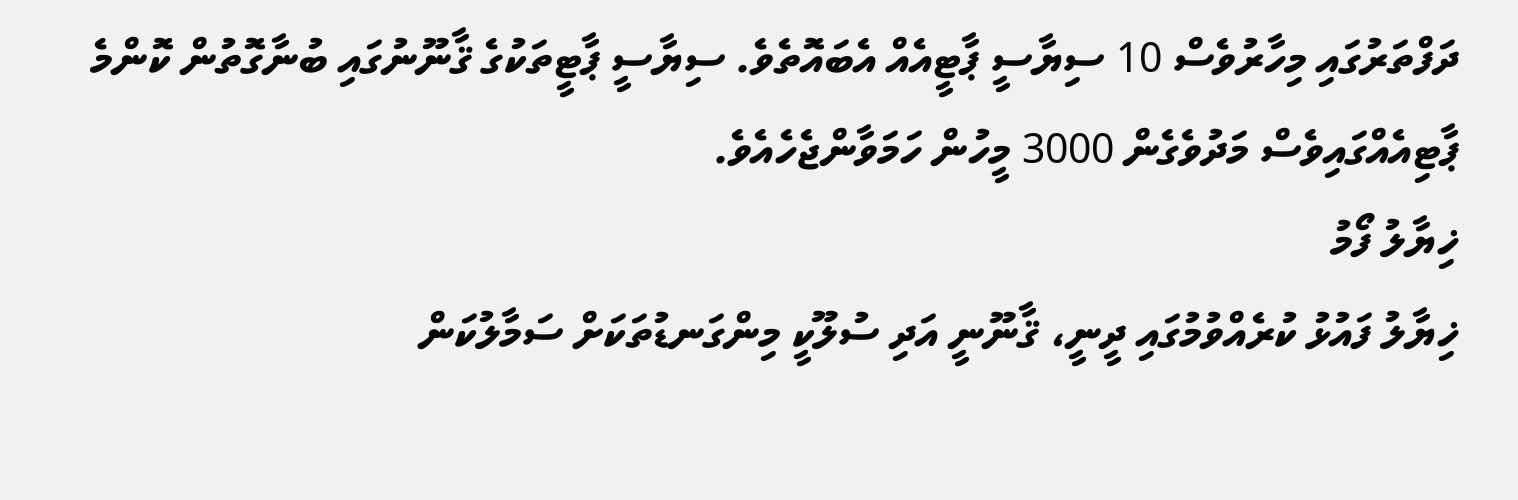ދަފްތަރުގައި މިހާރުވެސް 10 ސިޔާސީ ޕާޓީއެއް އެބައޮތެވެ. ސިޔާސީ ޕާޓީތަކުގެ ޤާނޫނުގައި ބުނާގޮތުން ކޮންމެ ޕާޓިއެއްގައިވެސް މަދުވެގެން 3000 މީހުން ހަމަވާންޖެހެއެވެ.
ޚިޔާލު ފޯމު
ޚިޔާލު ފައުޅު ކުރެއްވުމުގައި ދީނީ، ޤާނޫނީ އަދި ސުލޫކީ މިންގަނޑުތަކަށް ސަމާލުކަން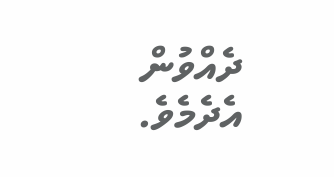ދެއްވުން އެދެމެވެ.